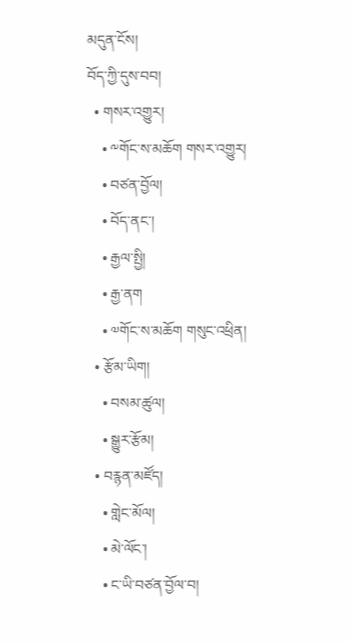མདུན་ངོས།
བོད་ཀྱི་དུས་བབ།
  • གསར་འགྱུར།
    • ༸གོང་ས་མཆོག གསར་འགྱུར།
    • བཙན་བྱོལ།
    • བོད་ནང་།
    • རྒྱལ་སྤྱི།
    • རྒྱ་ནག
    • ༧གོང་ས་མཆོག གསུང་འཕྲིན།
  • རྩོམ་ཡིག།
    • བསམ་ཚུལ།
    • སྒྱུར་རྩོམ།
  • བརྙན་མཛོད།
    • གླེང་མོལ།
    • མེ་ལོང་།
    • ང་ཡི་བཙན་བྱོལ་བ།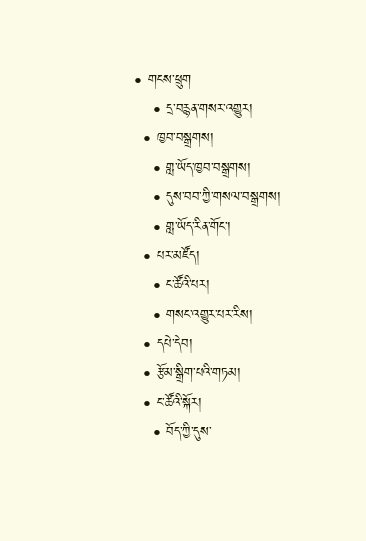• གངས་ཕྲུག
    • དྲ་བརྙན་གསར་འགྱུར།
  • ཁྱབ་བསྒྲགས།
    • གླ་ཡོད་ཁྱབ་བསྒྲགས།
    • དུས་བབ་ཀྱི་གསལ་བསྒྲགས།
    • གླ་ཡོད་རིན་གོང་།
  • པར་མཛོད།
    • ང་ཚོའི་པར།
    • གསང་འགྱུར་པར་རིས།
  • དཔེ་དེབ།
  • རྩོམ་སྒྲིག་པའི་གཏམ།
  • ང་ཚོའི་སྐོར།
    • བོད་ཀྱི་དུས་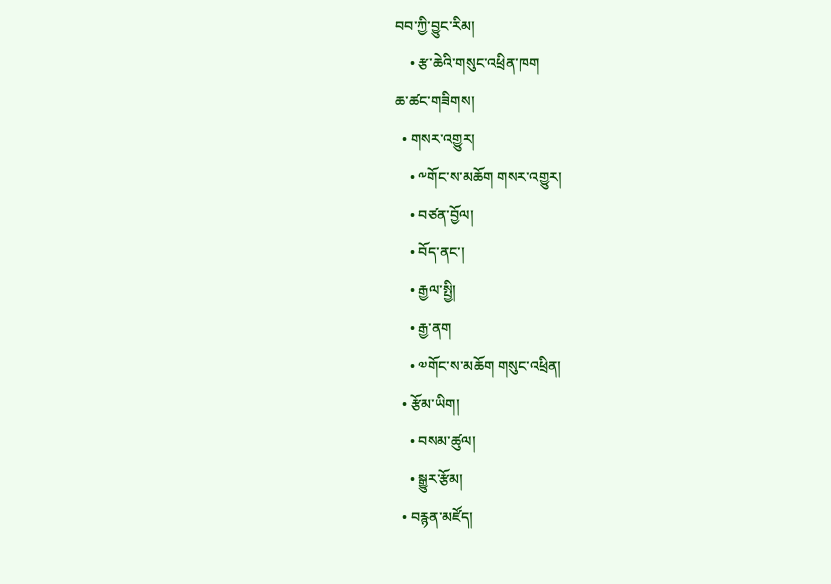བབ་ཀྱི་བྱུང་རིམ།
    • རྩ་ཆེའི་གསུང་འཕྲིན་ཁག
ཆ་ཚང་གཟིགས།
  • གསར་འགྱུར།
    • ༸གོང་ས་མཆོག གསར་འགྱུར།
    • བཙན་བྱོལ།
    • བོད་ནང་།
    • རྒྱལ་སྤྱི།
    • རྒྱ་ནག
    • ༧གོང་ས་མཆོག གསུང་འཕྲིན།
  • རྩོམ་ཡིག།
    • བསམ་ཚུལ།
    • སྒྱུར་རྩོམ།
  • བརྙན་མཛོད།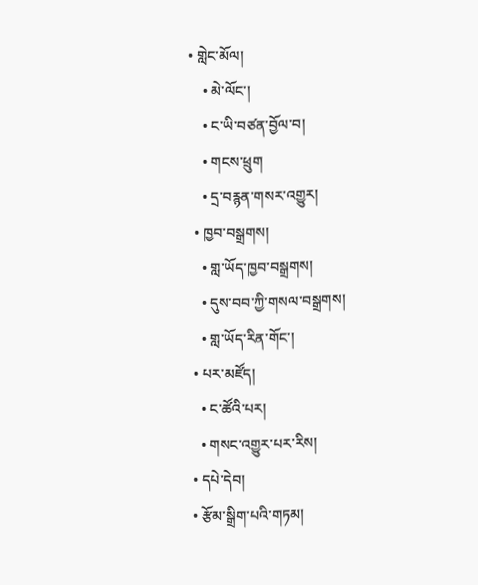• གླེང་མོལ།
    • མེ་ལོང་།
    • ང་ཡི་བཙན་བྱོལ་བ།
    • གངས་ཕྲུག
    • དྲ་བརྙན་གསར་འགྱུར།
  • ཁྱབ་བསྒྲགས།
    • གླ་ཡོད་ཁྱབ་བསྒྲགས།
    • དུས་བབ་ཀྱི་གསལ་བསྒྲགས།
    • གླ་ཡོད་རིན་གོང་།
  • པར་མཛོད།
    • ང་ཚོའི་པར།
    • གསང་འགྱུར་པར་རིས།
  • དཔེ་དེབ།
  • རྩོམ་སྒྲིག་པའི་གཏམ།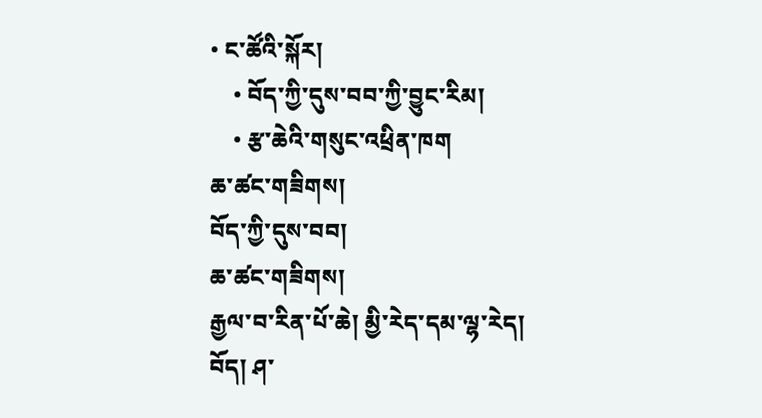• ང་ཚོའི་སྐོར།
    • བོད་ཀྱི་དུས་བབ་ཀྱི་བྱུང་རིམ།
    • རྩ་ཆེའི་གསུང་འཕྲིན་ཁག
ཆ་ཚང་གཟིགས།
བོད་ཀྱི་དུས་བབ།
ཆ་ཚང་གཟིགས།
རྒྱལ་བ་རིན་པོ་ཆེ། མྱི་རེད་དམ་ལྷ་རེད།
བོད། ཤ་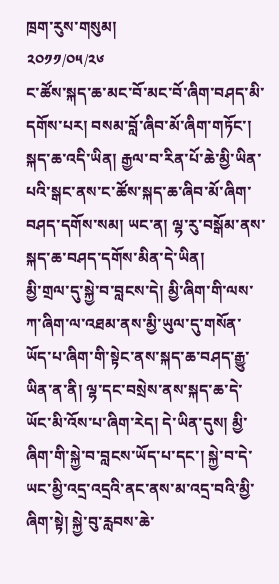ཁྲག་རུས་གསུམ།
༢༠༡༡/༠༥/༢༦
ང་ཚོས་སྐད་ཆ་མང་བོ་མང་བོ་ཞིག་བཤད་མི་དགོས་པར། བསམ་བློ་ཞིབ་མོ་ཞིག་གཏོང་། སྐད་ཆ་འདི་ཡིན། རྒྱལ་བ་རིན་པོ་ཆེ་མྱི་ཡིན་པའི་སྒང་ནས་ང་ཚོས་སྐད་ཆ་ཞིབ་མོ་ཞིག་བཤད་དགོས་སམ། ཡང་ན། ལྷ་རུ་བསྒོམ་ནས་སྐད་ཆ་བཤད་དགོས་མིན་དེ་ཡིན།
མྱི་གྲལ་དུ་སྐྱེ་བ་བླངས་དེ། མྱི་ཞིག་གི་ལས་ཀ་ཞིག་ལ་འཐམ་ནས་མྱི་ཡུལ་དུ་གསོན་ཡོད་པ་ཞིག་གི་སྟེང་ནས་སྐད་ཆ་བཤད་རྒྱུ་ཡིན་ན་ནི། ལྷ་དང་བསྲེས་ནས་སྐད་ཆ་དེ་ཡོང་མི་འོས་པ་ཞིག་རེད། དེ་ཡིན་དུས། མྱི་ཞིག་གི་སྐྱེ་བ་བླངས་ཡོད་པ་དང་། སྐྱེ་བ་དེ་ཡང་མྱི་འདྲ་འདྲའི་ནང་ནས་མ་འདྲ་བའི་མྱི་ཞིག་སྟེ། སྐྱེ་བུ་རླབས་ཆེ་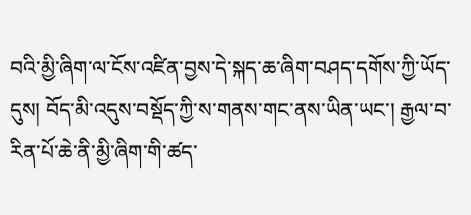བའི་མྱི་ཞིག་ལ་ངོས་འཛིན་བྱས་དེ་སྐད་ཆ་ཞིག་བཤད་དགོས་ཀྱི་ཡོད་དུས། བོད་མི་འདུས་བསྡོད་ཀྱི་ས་གནས་གང་ནས་ཡིན་ཡང་། རྒྱལ་བ་རིན་པོ་ཆེ་ནི་མྱི་ཞིག་གི་ཚད་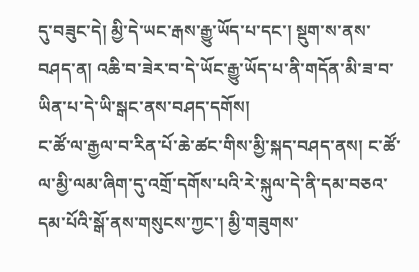དུ་བཟུང་དེ། མྱི་དེ་ཡང་རྒས་རྒྱུ་ཡོད་པ་དང་། སྡུག་ས་ནས་བཤད་ན། འཆི་བ་ཟེར་བ་དེ་ཡོང་རྒྱུ་ཡོད་པ་ནི་གདོན་མི་ཟ་བ་ཡིན་པ་དེ་ཡི་སྒང་ནས་བཤད་དགོས།
ང་ཚོ་ལ་རྒྱལ་བ་རིན་པོ་ཆེ་ཚང་གིས་མྱི་སྐད་བཤད་ནས། ང་ཚོ་ལ་མྱི་ལམ་ཞིག་དུ་འགྲོ་དགོས་པའི་རེ་སྐུལ་དེ་ནི་དམ་བཅའ་དམ་པོའི་སྒོ་ནས་གསུངས་ཀྱང་། མྱི་གཟུགས་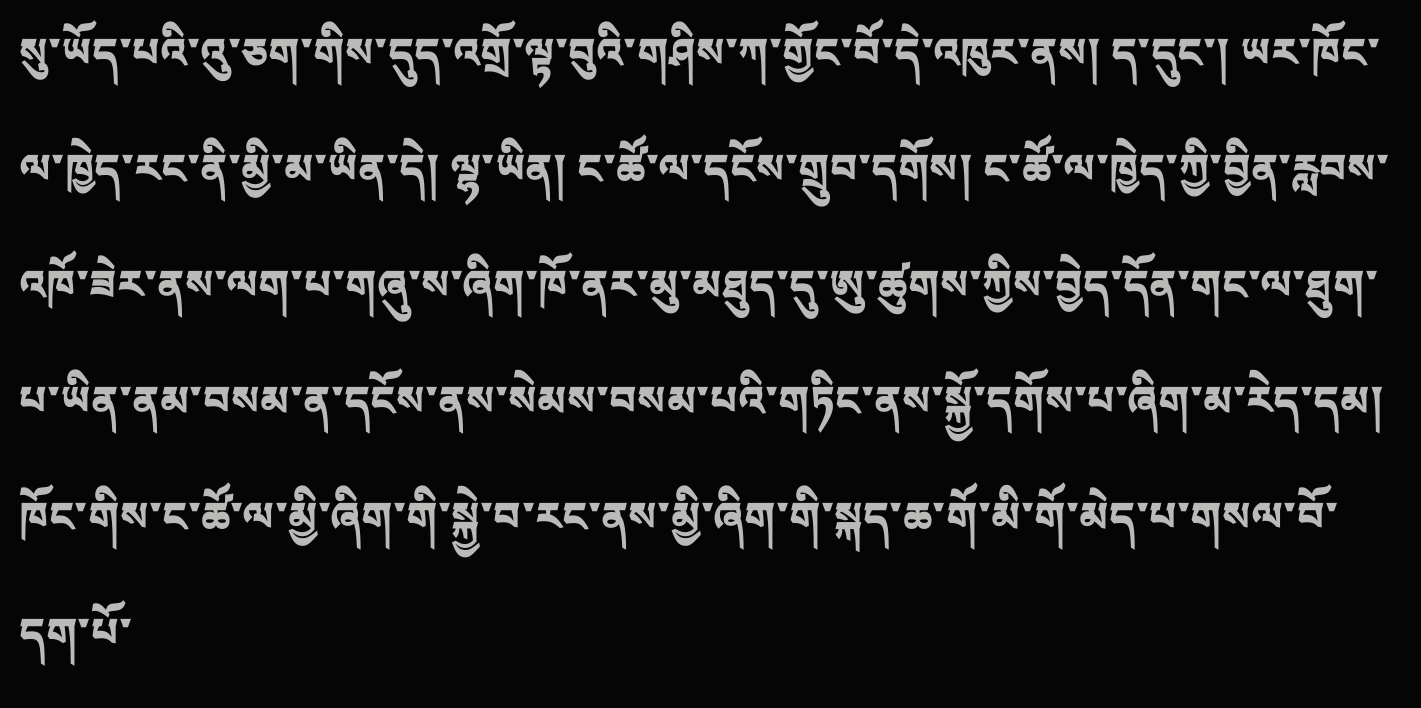སུ་ཡོད་པའི་འུ་ཅག་གིས་དུད་འགྲོ་ལྟ་བུའི་གཤིས་ཀ་གྱོང་བོ་དེ་འཁུར་ནས། ད་དུང་། ཡར་ཁོང་ལ་ཁྱེད་རང་ནི་མྱི་མ་ཡིན་དེ། ལྷ་ཡིན། ང་ཚོ་ལ་དངོས་གྲུབ་དགོས། ང་ཚོ་ལ་ཁྱེད་ཀྱི་བྱིན་རླབས་འཁོ་ཟེར་ནས་ལག་པ་གཞུ་ས་ཞིག་ཁོ་ནར་མུ་མཐུད་དུ་ཨུ་ཚུགས་ཀྱིས་བྱེད་དོན་གང་ལ་ཐུག་པ་ཡིན་ནམ་བསམ་ན་དངོས་ནས་སེམས་བསམ་པའི་གཏིང་ནས་སྐྱོ་དགོས་པ་ཞིག་མ་རེད་དམ།
ཁོང་གིས་ང་ཚོ་ལ་མྱི་ཞིག་གི་སྐྱེ་བ་རང་ནས་མྱི་ཞིག་གི་སྐད་ཆ་གོ་མི་གོ་མེད་པ་གསལ་བོ་དག་པོ་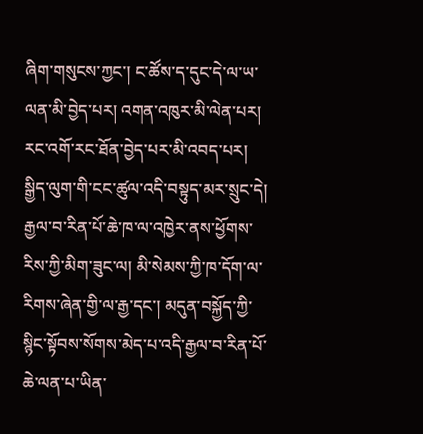ཞིག་གསུངས་ཀྱང་། ང་ཚོས་ད་དུང་དེ་ལ་ཡ་ལན་མི་བྱེད་པར། འགན་འཁུར་མི་ལེན་པར། རང་འགོ་རང་ཐོན་བྱེད་པར་མི་འབད་པར། སྒྱིད་ལུག་གི་ངང་ཚུལ་འདི་བསྟུད་མར་སྲུང་དེ། རྒྱལ་བ་རིན་པོ་ཆེ་ཁ་ལ་འཁྱེར་ནས་ཕྱོགས་རིས་ཀྱི་མིག་ཟུང་ལ། མི་སེམས་ཀྱི་ཁ་དོག་ལ་རིགས་ཞེན་གྱི་ལ་རྒྱ་དང་། མདུན་བསྐྱོད་ཀྱི་སྙིང་སྟོབས་སོགས་མེད་པ་འདི་རྒྱལ་བ་རིན་པོ་ཆེ་ལན་པ་ཡིན་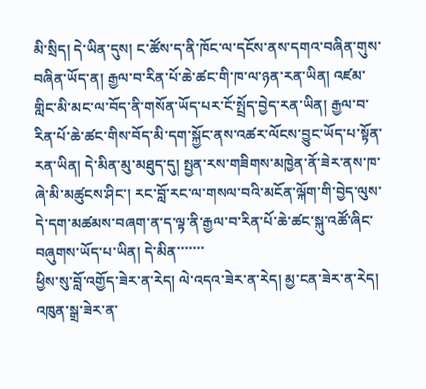མི་སྲིད། དེ་ཡིན་དུས། ང་ཚོས་ད་ནི་ཁོང་ལ་དངོས་ནས་དགའ་བཞིན་གུས་བཞིན་ཡོད་ན། རྒྱལ་བ་རིན་པོ་ཆེ་ཚང་གི་ཁ་ལ་ཉན་རན་ཡིན། འཛམ་གླིང་མི་མང་ལ་བོད་ནི་གསོན་ཡོད་པར་ངོ་སྤྲོད་བྱེད་རན་ཡིན། རྒྱལ་བ་རིན་པོ་ཆེ་ཚང་གིས་བོད་མི་དག་སྐྱོང་ནས་འཚར་ལོངས་བྱུང་ཡོད་པ་སྟོན་རན་ཡིན། དེ་མིན་མུ་མཐུད་དུ། སྤྱན་རས་གཟིགས་མཁྱེན་ནོ་ཟེར་ནས་ཁ་ཞེ་མི་མཚུངས་ཤིང་། རང་བློ་རང་ལ་གསལ་བའི་མངོན་ལྐོག་གི་བྱེད་ལུས་དེ་དག་མཚམས་བཞག་ན་ད་ལྟ་ནི་རྒྱལ་བ་རིན་པོ་ཆེ་ཚང་སྐུ་འཚོ་ཞིང་བཞུགས་ཡོད་པ་ཡིན། དེ་མིན་་་་་་་
ཕྱིས་སུ་བློ་འགྱོད་ཟེར་ན་རེད། ལེ་འདའ་ཟེར་ན་རེད། མྱ་ངན་ཟེར་ན་རེད། འཁུན་སྒྲ་ཟེར་ན་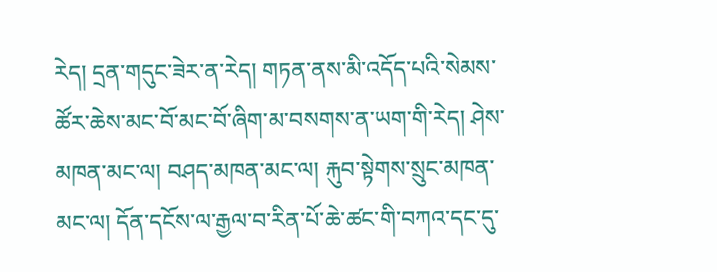རེད། དྲན་གདུང་ཟེར་ན་རེད། གཏན་ནས་མི་འདོད་པའི་སེམས་ཚོར་ཆེས་མང་བོ་མང་བོ་ཞིག་མ་བསགས་ན་ཡག་གི་རེད། ཤེས་མཁན་མང་ལ། བཤད་མཁན་མང་ལ། རྐུབ་སྟེགས་སྲུང་མཁན་མང་ལ། དོན་དངོས་ལ་རྒྱལ་བ་རིན་པོ་ཆེ་ཚང་གི་བཀའ་དང་དུ་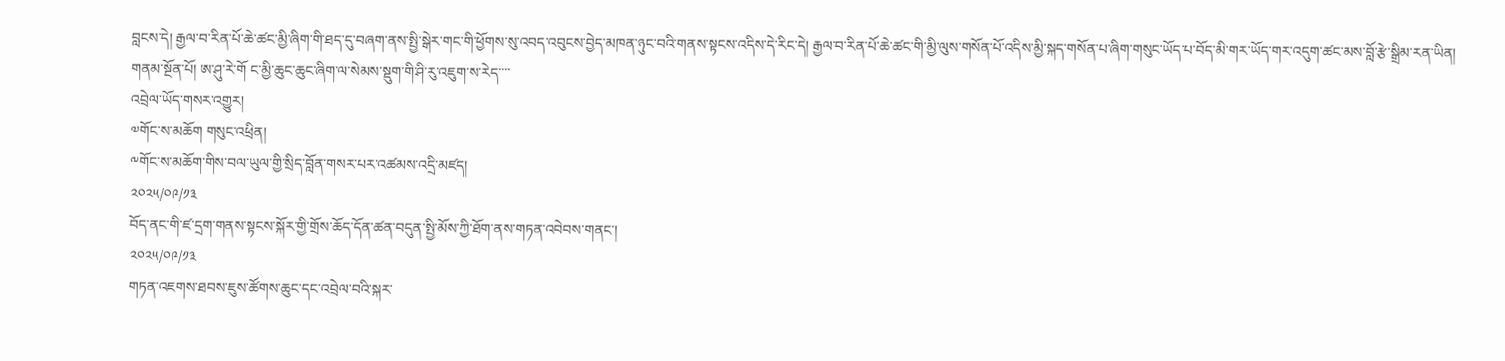བླངས་དེ། རྒྱལ་བ་རིན་པོ་ཆེ་ཚང་མྱི་ཞིག་གི་ཐད་དུ་བཞག་ནས་སྤྱི་སྒེར་གང་གི་ཕྱོགས་སུ་འབད་འབུངས་བྱེད་མཁན་ཉུང་བའི་གནས་སྟངས་འདིས་དེ་རིང་དེ། རྒྱལ་བ་རིན་པོ་ཆེ་ཚང་གི་མྱི་ལུས་གསོན་པོ་འདིས་མྱི་སྐད་གསོན་པ་ཞིག་གསུང་ཡོད་པ་བོད་མི་གར་ཡོད་གར་འདུག་ཚང་མས་བློ་རྩེ་སྒྲིམ་རན་ཡིན།
གནམ་སྔོན་པོ། ཨ་ཤུ་རེ་གོ ང་མྱི་ཆུང་ཆུང་ཞིག་ལ་སེམས་སྡུག་གི་ཤི་རུ་འཇུག་ས་རེད་་་་
འབྲེལ་ཡོད་གསར་འགྱུར།
༧གོང་ས་མཆོག གསུང་འཕྲིན།
༸གོང་ས་མཆོག་གིས་བལ་ཡུལ་གྱི་སྲིད་བློན་གསར་པར་འཚམས་འདྲི་མཛད།
༢༠༢༥/༠༩/༡༣
བོད་ནང་གི་ཛ་དྲག་གནས་སྟངས་སྐོར་གྱི་གྲོས་ཆོད་དོན་ཚན་བདུན་སྤྱི་མོས་ཀྱི་ཐོག་ནས་གཏན་འབེབས་གནང་།
༢༠༢༥/༠༩/༡༣
གཏན་འཇགས་ཐབས་ཇུས་ཚོགས་ཆུང་དང་འབྲེལ་བའི་སྐར་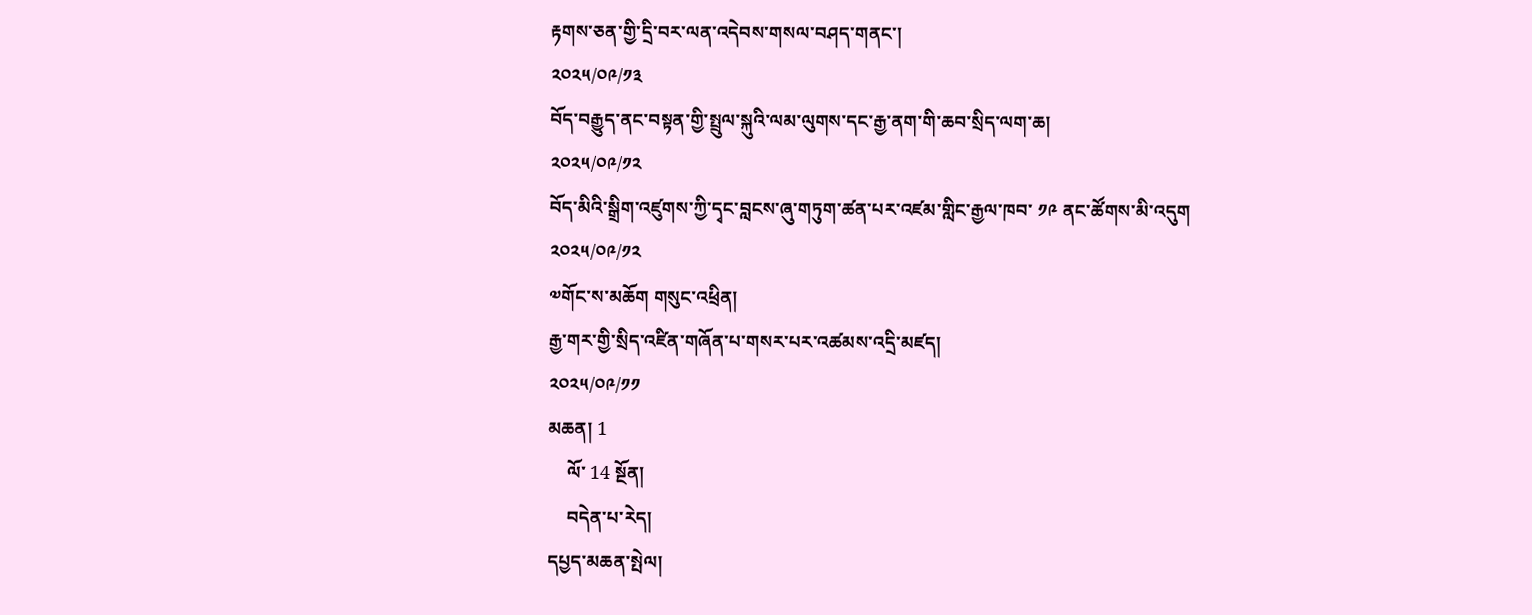རྟགས་ཅན་གྱི་དྲི་བར་ལན་འདེབས་གསལ་བཤད་གནང་།
༢༠༢༥/༠༩/༡༣
བོད་བརྒྱུད་ནང་བསྟན་གྱི་སྤྲུལ་སྐུའི་ལམ་ལུགས་དང་རྒྱ་ནག་གི་ཆབ་སྲིད་ལག་ཆ།
༢༠༢༥/༠༩/༡༢
བོད་མིའི་སྒྲིག་འཛུགས་ཀྱི་དྭང་བླངས་ཞུ་གཏུག་ཚན་པར་འཛམ་གླིང་རྒྱལ་ཁབ་ ༡༩ ནང་ཚོགས་མི་འདུག
༢༠༢༥/༠༩/༡༢
༧གོང་ས་མཆོག གསུང་འཕྲིན།
རྒྱ་གར་གྱི་སྲིད་འཛིན་གཞོན་པ་གསར་པར་འཚམས་འདྲི་མཛད།
༢༠༢༥/༠༩/༡༡
མཆན། 1
    ལོ་ 14 སྔོན།
    བདེན་པ་རེད།
དཔྱད་མཆན་སྤེལ།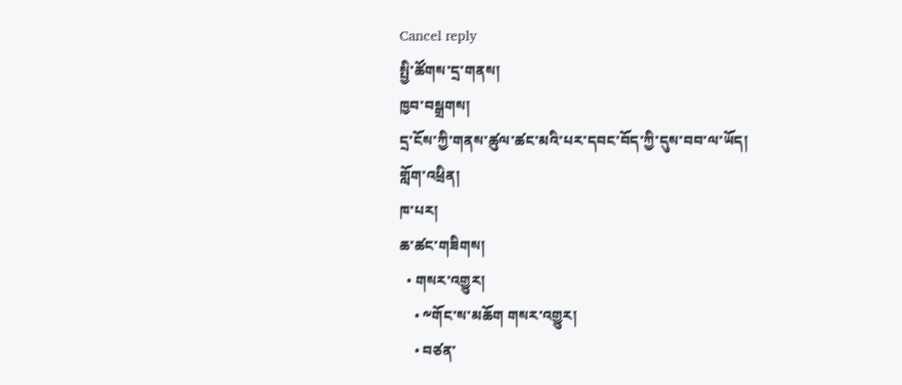Cancel reply
སྤྱི་ཚོགས་དྲ་གནས།
ཁྱབ་བསྒྲགས།
དྲ་ངོས་ཀྱི་གནས་ཚུལ་ཚང་མའི་པར་དབང་བོད་ཀྱི་དུས་བབ་ལ་ཡོད།
གློག་འཕྲིན།
ཁ་པར།
ཆ་ཚང་གཟིགས།
  • གསར་འགྱུར།
    • ༸གོང་ས་མཆོག གསར་འགྱུར།
    • བཙན་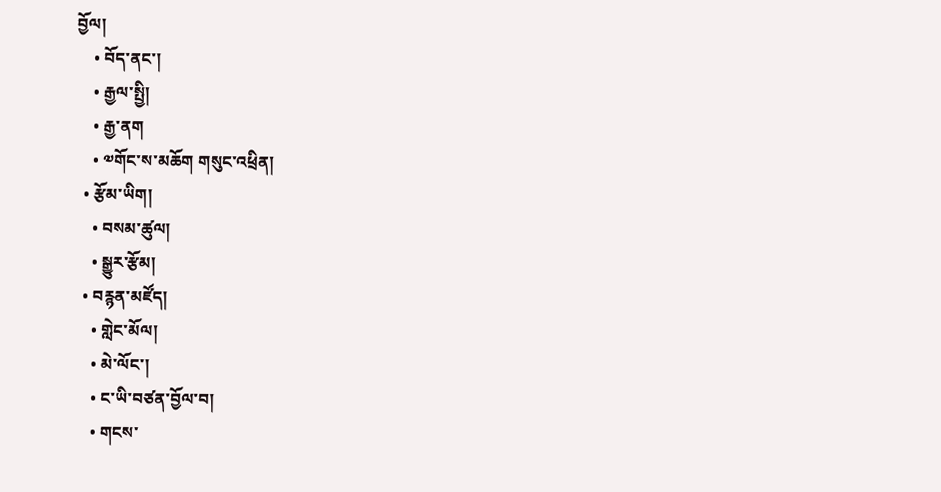བྱོལ།
    • བོད་ནང་།
    • རྒྱལ་སྤྱི།
    • རྒྱ་ནག
    • ༧གོང་ས་མཆོག གསུང་འཕྲིན།
  • རྩོམ་ཡིག།
    • བསམ་ཚུལ།
    • སྒྱུར་རྩོམ།
  • བརྙན་མཛོད།
    • གླེང་མོལ།
    • མེ་ལོང་།
    • ང་ཡི་བཙན་བྱོལ་བ།
    • གངས་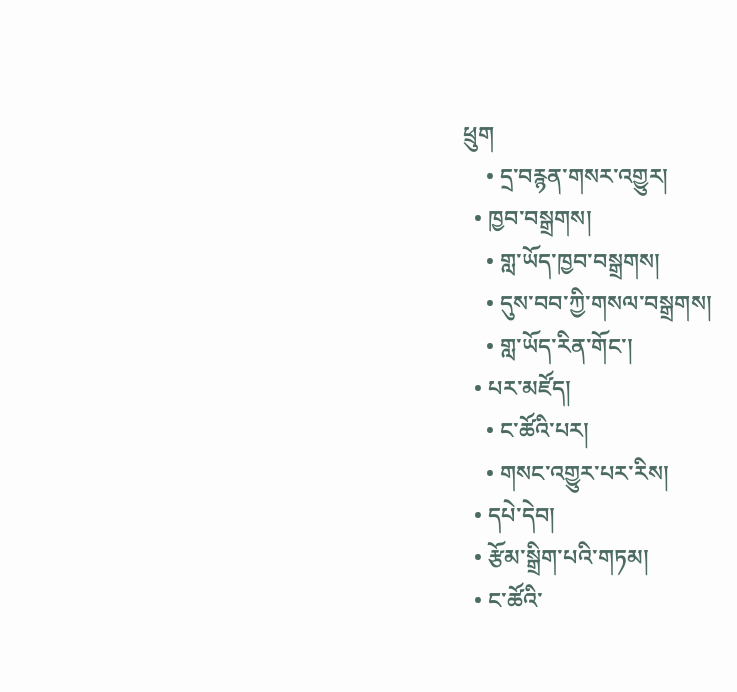ཕྲུག
    • དྲ་བརྙན་གསར་འགྱུར།
  • ཁྱབ་བསྒྲགས།
    • གླ་ཡོད་ཁྱབ་བསྒྲགས།
    • དུས་བབ་ཀྱི་གསལ་བསྒྲགས།
    • གླ་ཡོད་རིན་གོང་།
  • པར་མཛོད།
    • ང་ཚོའི་པར།
    • གསང་འགྱུར་པར་རིས།
  • དཔེ་དེབ།
  • རྩོམ་སྒྲིག་པའི་གཏམ།
  • ང་ཚོའི་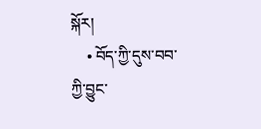སྐོར།
    • བོད་ཀྱི་དུས་བབ་ཀྱི་བྱུང་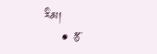རིམ།
    • རྩ་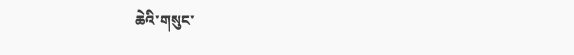ཆེའི་གསུང་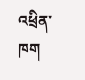འཕྲིན་ཁག